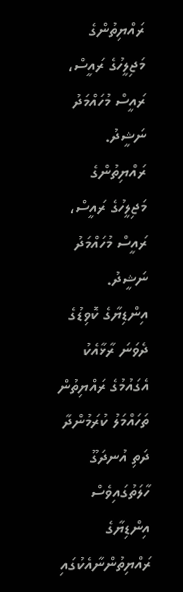ރައްޔިތުންގެ މަޖިލީހުގެ ރައީސް، ރައީސް މުހައްމަދު ނަޝީދު.
ރައްޔިތުންގެ މަޖިލީހުގެ ރައީސް، ރައީސް މުހައްމަދު ނަޝީދު.
އިންޑިޔާގެ ކޮވިޑުގެ ދެވަނަ ރާޅާއެކު އެގައުމުގެ ރައްޔިތުން ތަހައްމަލު ކުރަމުންދާ ދަތި އުނދަގޫ ހާލަތުގައިވެސް އިންޑިޔާގެ ރައްޔިތުންނާއެކުގައި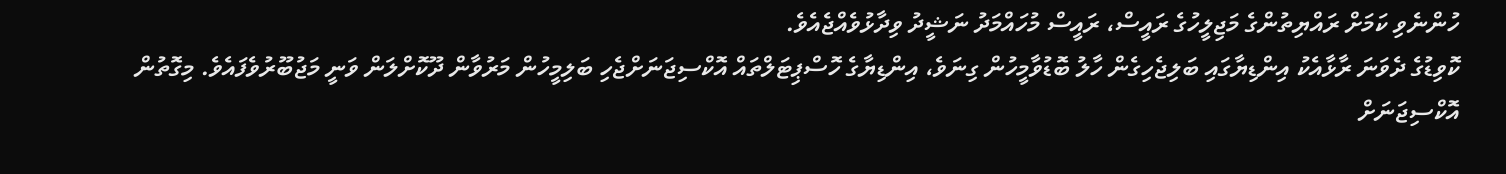ހުންނެވި ކަމަށް ރައްޔިތުންގެ މަޖިލީހުގެ ރައީސް، ރައީސް މުހައްމަދު ނަޝީދު ވިދާޅުވެއްޖެއެވެ.
ކޮވިޑުގެ ދެވަނަ ރާޅާއެކު އިންޑިޔާގައި ބަލިޖެހިގެން ހާލު ބޮޑުވާމީހުން ގިނަވެ، އިންޑިޔާގެ ހޮސްޕިޓަލްތައް އޮކްސިޖަނަށްޖެހި ބަލިމީހުން މަރުވާން ދޫކޮށްލަން ވަނީ މަޖުބޫރުވެފައެވެ. މިގޮތުން އޮކްސިޖަނަށް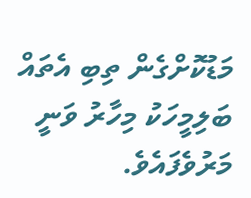މަޑުކޮށްގެން ތިބި އެތައް ބަލިމީހަކު މިހާރު ވަނީ މަރުވެފައެވެ.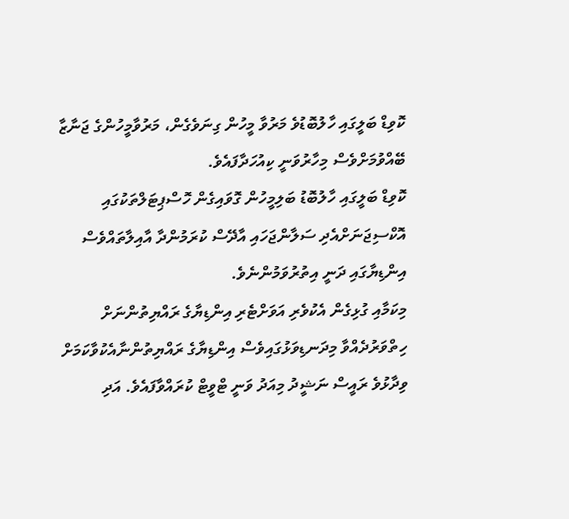ކޮވިޑް ބަލީގައި ހާލުބޮޑުވެ މަރުވާ މީހުން ގިނަވެގެން، މަރުވާމީހުންގެ ޖަނާޒާ ބޭއްވުމަށްވެސް މިހާރުވަނީ ކިއުހަދާފައެވެ.
ކޮވިޑް ބަލީގައި ހާލުބޮޑު ބަލިމީހުން ގޮވައިގެން ހޮސްޕިޓަލްތަކުގައި އޮކްސިޖަނަށްއެދި ސަލާންޖަހައި އާދޭސް ކުރަމުންދާ އާއިލާތައްވެސް އިންޑިޔާގައި ދަނީ އިތުރުވަމުންނެވެ.
މިކަމާއި ގުޅިގެން އެކުވެރި އަވަށްޓެރި އިންޑިޔާގެ ރައްޔިތުންނަށް ހިތްވަރުދެއްވާ މިދަނޑިވަޅުގައިވެސް އިންޑިޔާގެ ރައްޔިތުންނާއެކުވާކަމަށް ވިދާޅުވެ ރައީސް ނަޝީދު މިއަދު ވަނީ ޓްވީޓް ކުރައްވާފައެވެ. އަދި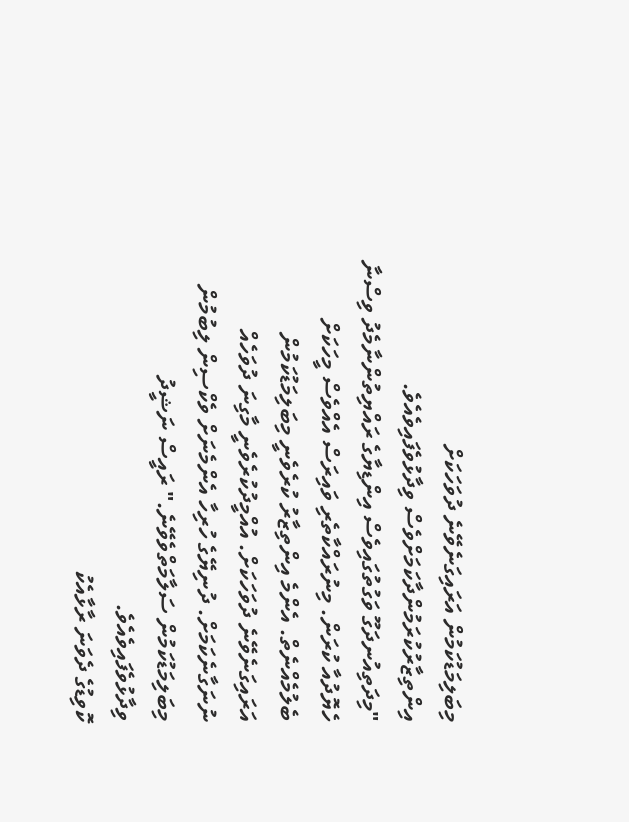މިބަލިމަޑުކަމުން އަރައިގަނެވޭނެ ދުވަހަކަށް އިންތިޒާރުކުރަމުންދާކަމަށްވެސް ވިދާޅުވެފައިވެއެވެ.
"މިދަތިއުނދަގޫ ވަގުތުގައިވެސް އިންޑިޔާގެ ރައްޔިތުންނާމެދު ވިސްނާ ހެޔޮދުއާ ކުރަން. މިނުރައްކާތެރި ވައިރަސް އެއްވެސް މީހަކަށް ބެލުމެއްނެތް. އެންމެ އިންތިޒާރު ކުރެވެނީ މިބަލިމަޑުކަމުން އަރައިގަނެވޭނެ ދުވަހަކަށް. އުއްމީދުކުރެވެނީ މާގިނަ ދުވަހެއް ނުނަގާނެކަމަށް. ދުނިޔޭގެ ހުރިހާ އެންމެނަށް ވެކްސިން ލިބުމުން މިބަލިމަޑުކަމުން ސަލާމަތްވެވޭނެ." ރައީސް ނަޝީދު ވިދާޅުވެފައިވެއެވެ.
ކޮވިޑުގެ ދެވަނަ ރާޅާއެކު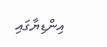އިންޑިޔާގައި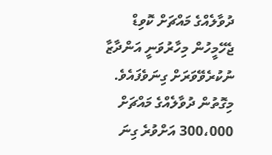ދުވާލެއްގެ މައްޗަށް ކޮވިޑް ޖެހޭމީހުން މިހާރުވަނީ އަންދާޒާ ނުކުރެވޭވަރަށް ގިނަވެފައެވެ. މިގޮތުން ދުވާލެއްގެ މައްޗަށް 300،000 އަށްވުރެ ގިނަ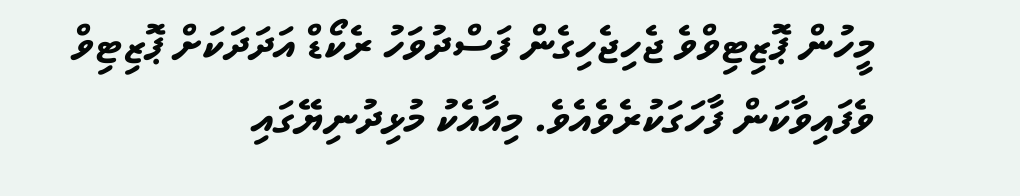މީހުން ޕޮޒިޓިވްވެ ޖެހިޖެހިގެން ފަސްދުވަހު ރެކޯޑް އަދަދަކަށް ޕޮޒިޓިވް ވެފައިވާކަން ފާހަގަކުރެވެއެވެ. މިއާއެކު މުޅިދުނިޔޭގައި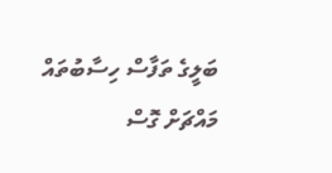ބަލީގެ ތަފާސް ހިސާބުތައް މައްޗަށް ގޮސް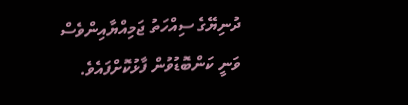ދުނިޔޭގެ ސިއްހަތު ޖަމިއްޔާއިންވެސް ވަނީ ކަންބޮޑުވުން ފާޅުކޮށްފައެވެ.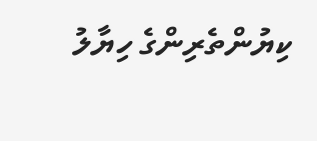ކިޔުންތެރިންގެ ހިޔާލު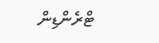ޓްރެންޑިން